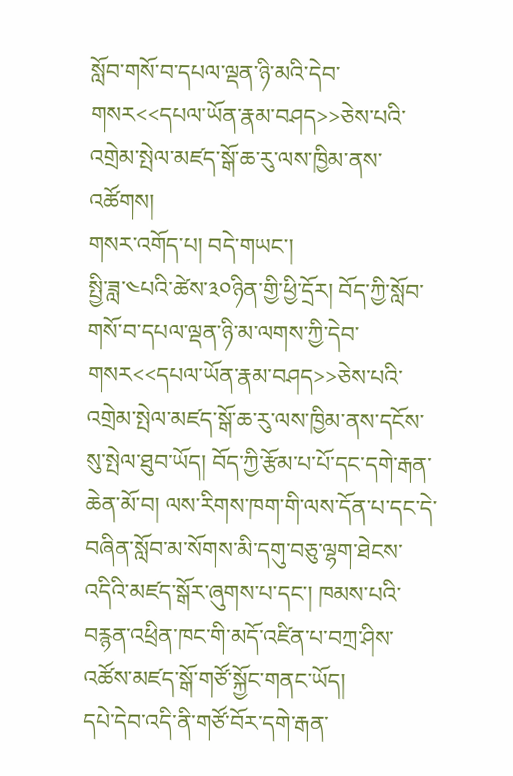སློབ་གསོ་བ་དཔལ་ལྡན་ཉི་མའི་དེབ་གསར<<དཔལ་ཡོན་རྣམ་བཤད>>ཅེས་པའི་འགྲེམ་སྤེལ་མཛད་སྒོ་ཆ་རུ་ལས་ཁྱིམ་ནས་འཚོགས།
གསར་འགོད་པ། བདེ་གཡང་།
སྤྱི་ཟླ་༤པའི་ཚེས་༣༠ཉིན་གྱི་ཕྱི་དྲོར། བོད་ཀྱི་སློབ་གསོ་བ་དཔལ་ལྡན་ཉི་མ་ལགས་ཀྱི་དེབ་གསར<<དཔལ་ཡོན་རྣམ་བཤད>>ཅེས་པའི་འགྲེམ་སྤེལ་མཛད་སྒོ་ཆ་རུ་ལས་ཁྱིམ་ནས་དངོས་སུ་སྤེལ་ཐུབ་ཡོད། བོད་ཀྱི་རྩོམ་པ་པོ་དང་དགེ་རྒན་ཆེན་མོ་བ། ལས་རིགས་ཁག་གི་ལས་དོན་པ་དང་དེ་བཞིན་སློབ་མ་སོགས་མི་དགུ་བཅུ་ལྷག་ཐེངས་འདིའི་མཛད་སྒོར་ཞུགས་པ་དང་། ཁམས་པའི་བརྙན་འཕྲིན་ཁང་གི་མདོ་འཛིན་པ་བཀྲ་ཤིས་འཚོས་མཛད་སྒོ་གཙོ་སྐྱོང་གནང་ཡོད།
དཔེ་དེབ་འདི་ནི་གཙོ་བོར་དགེ་རྒན་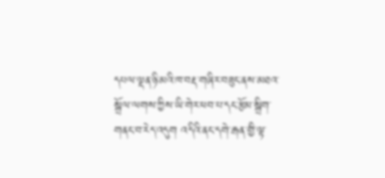དཔལ་ལྡན་ཉི་མའི་ཁ་བརྡ་གཞིར་བཟུང་ནས་མཐའ་སྒྲོལ་ལགས་ཀྱིས་ཡི་གེར་ཕབ་པ་དང་རྩོམ་སྒྲིག་གནང་བ་རེད་འདུག འདིའི་ནང་དགེ་རྒན་གྱི་ལྟ་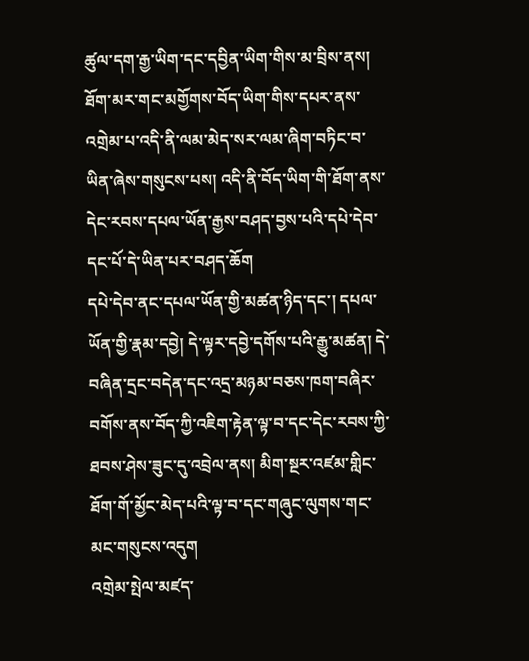ཚུལ་དག་རྒྱ་ཡིག་དང་དབྱིན་ཡིག་གིས་མ་བྲིས་ནས། ཐོག་མར་གང་མགྱོགས་བོད་ཡིག་གིས་དཔར་ནས་འགྲེམ་པ་འདི་ནི་ལམ་མེད་སར་ལམ་ཞིག་བཏིང་བ་ཡིན་ཞེས་གསུངས་པས། འདི་ནི་བོད་ཡིག་གི་ཐོག་ནས་དེང་རབས་དཔལ་ཡོན་རྒྱས་བཤད་བྱས་པའི་དཔེ་དེབ་དང་པོ་དེ་ཡིན་པར་བཤད་ཆོག
དཔེ་དེབ་ནང་དཔལ་ཡོན་གྱི་མཚན་ཉིད་དང་། དཔལ་ཡོན་གྱི་རྣམ་དབྱེ། དེ་ལྟར་དབྱེ་དགོས་པའི་རྒྱུ་མཚན། དེ་བཞིན་དྲང་བདེན་དང་འདྲ་མཉམ་བཅས་ཁག་བཞིར་བགོས་ནས་བོད་ཀྱི་འཇིག་རྟེན་ལྟ་བ་དང་དེང་རབས་ཀྱི་ཐབས་ཤེས་ཟུང་དུ་འབྲེལ་ནས། མིག་སྔར་འཛམ་གླིང་ཐོག་གོ་མྱོང་མེད་པའི་ལྟ་བ་དང་གཞུང་ལུགས་གང་མང་གསུངས་འདུག
འགྲེམ་སྤེལ་མཛད་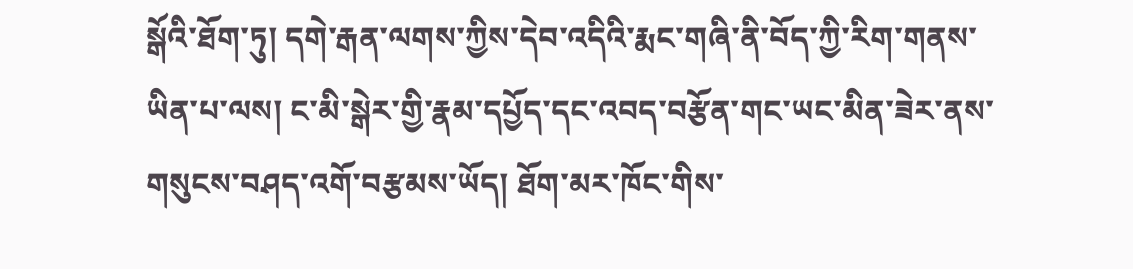སྒོའི་ཐོག་ཏུ། དགེ་རྒན་ལགས་ཀྱིས་དེབ་འདིའི་རྨང་གཞི་ནི་བོད་ཀྱི་རིག་གནས་ཡིན་པ་ལས། ང་མི་སྒེར་གྱི་རྣམ་དཔྱོད་དང་འབད་བརྩོན་གང་ཡང་མིན་ཟེར་ནས་གསུངས་བཤད་འགོ་བརྩམས་ཡོད། ཐོག་མར་ཁོང་གིས་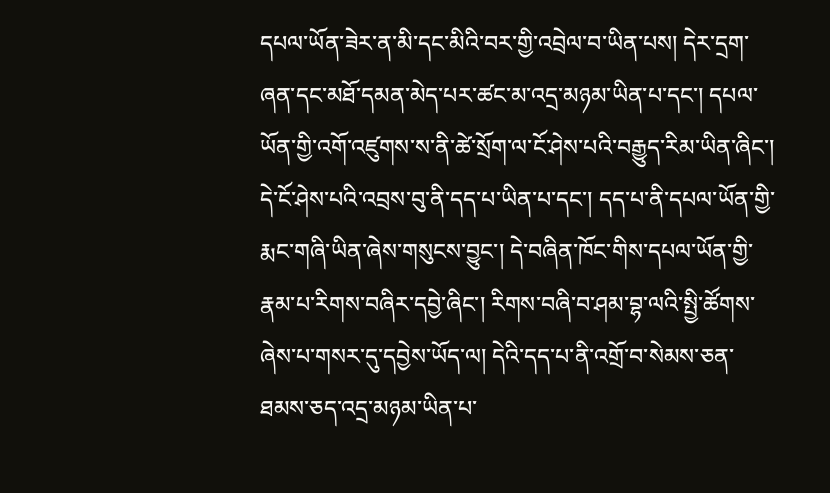དཔལ་ཡོན་ཟེར་ན་མི་དང་མིའི་བར་གྱི་འབྲེལ་བ་ཡིན་པས། དེར་དྲག་ཞན་དང་མཐོ་དམན་མེད་པར་ཚང་མ་འདྲ་མཉམ་ཡིན་པ་དང་། དཔལ་ཡོན་གྱི་འགོ་འཛུགས་ས་ནི་ཚེ་སྲོག་ལ་ངོ་ཤེས་པའི་བརྒྱུད་རིམ་ཡིན་ཞིང་། དེ་ངོ་ཤེས་པའི་འབྲས་བུ་ནི་དད་པ་ཡིན་པ་དང་། དད་པ་ནི་དཔལ་ཡོན་གྱི་རྨང་གཞི་ཡིན་ཞེས་གསུངས་བྱུང་། དེ་བཞིན་ཁོང་གིས་དཔལ་ཡོན་གྱི་རྣམ་པ་རིགས་བཞིར་དབྱེ་ཞིང་། རིགས་བཞི་བ་ཤམ་བྷ་ལའི་སྤྱི་ཚོགས་ཞེས་པ་གསར་དུ་དབྱེས་ཡོད་ལ། དེའི་དད་པ་ནི་འགྲོ་བ་སེམས་ཅན་ཐམས་ཅད་འདྲ་མཉམ་ཡིན་པ་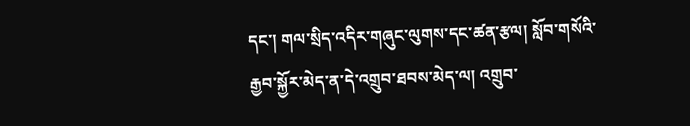དང་། གལ་སྲིད་འདིར་གཞུང་ལུགས་དང་ཚན་རྩལ། སློབ་གསོའི་རྒྱབ་སྐྱོར་མེད་ན་དེ་འགྲུབ་ཐབས་མེད་ལ། འགྲུབ་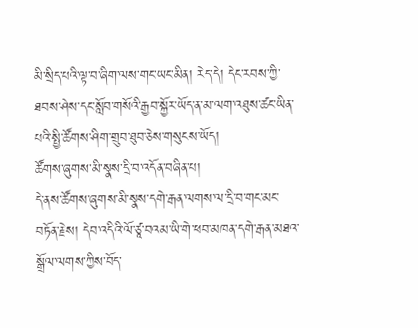མི་སྲིད་པའི་ལྟ་བ་ཞིག་ལས་གང་ཡང་མིན། རེད་དེ། དེང་རབས་ཀྱི་ཐབས་ཤེས་དང་སློབ་གསོའི་རྒྱབ་སྐྱོར་ཡོད་ན་མ་ལག་འཐུས་ཚང་ཡིན་པའི་སྤྱི་ཚོགས་ཤིག་གྲུབ་ཐུབ་ཅེས་གསུངས་ཡོད།
ཚོགས་ཞུགས་མི་སྣས་དྲི་བ་འདོན་བཞིན་པ།
དེ་ནས་ཚོགས་ཞུགས་མི་སྣས་དགེ་རྒན་ལགས་ལ་དྲི་བ་གང་མང་བཏོན་རྗེས། དེབ་འདིའི་ལོ་ཙཱ་བའམ་ཡི་གེ་ཕབ་མཁན་དགེ་རྒན་མཐའ་སྒྲོལ་ལགས་ཀྱིས་བོད་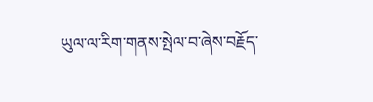ཡུལ་ལ་རིག་གནས་སྤེལ་བ་ཞེས་བརྗོད་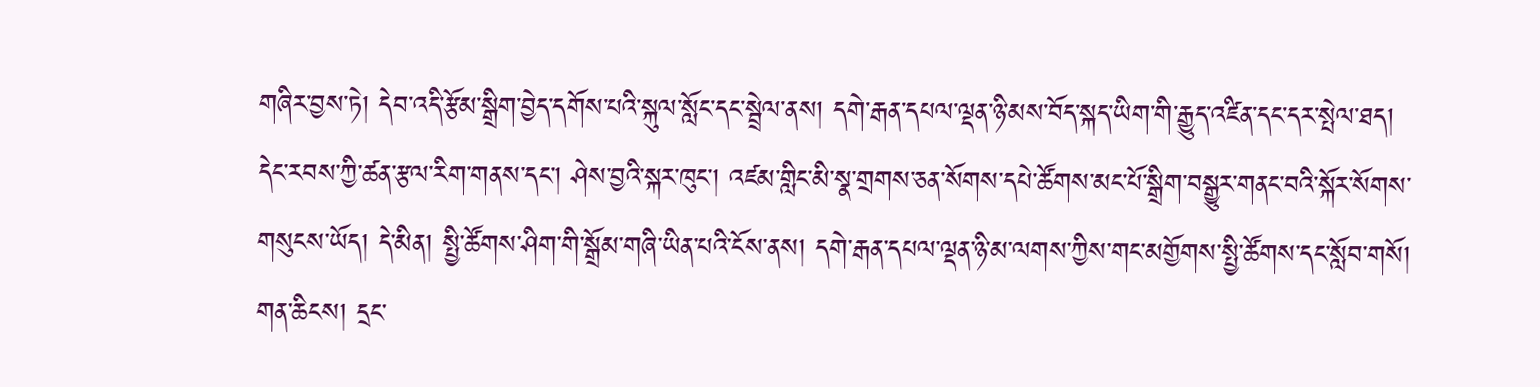གཞིར་བྱས་ཏེ། དེབ་འདི་རྩོམ་སྒྲིག་བྱེད་དགོས་པའི་སྐུལ་སློང་དང་སྦྲེལ་ནས། དགེ་རྒན་དཔལ་ལྡན་ཉི་མས་བོད་སྐད་ཡིག་གི་རྒྱུད་འཛིན་དང་དར་སྤེལ་ཐད། དེང་རབས་ཀྱི་ཚན་རྩལ་རིག་གནས་དང་། ཤེས་བྱའི་སྐར་ཁུང་། འཛམ་གླིང་མི་སྣ་གྲགས་ཅན་སོགས་དཔེ་ཚོགས་མང་པོ་སྒྲིག་བསྒྱུར་གནང་བའི་སྐོར་སོགས་གསུངས་ཡོད། དེ་མིན། སྤྱི་ཚོགས་ཤིག་གི་སྒྲོམ་གཞི་ཡིན་པའི་ངོས་ནས། དགེ་རྒན་དཔལ་ལྡན་ཉི་མ་ལགས་ཀྱིས་གང་མགྱོགས་སྤྱི་ཚོགས་དང་སློབ་གསོ། གན་ཆིངས། དྲང་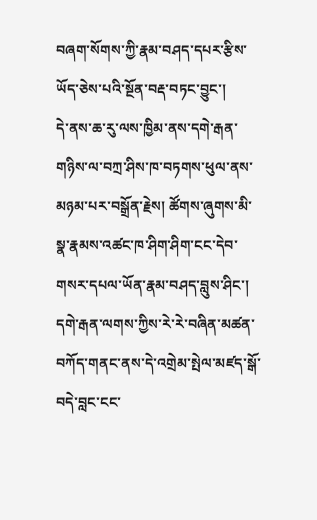བཞག་སོགས་ཀྱི་རྣམ་བཤད་དཔར་རྩིས་ཡོད་ཅེས་པའི་སྔོན་བརྡ་བཏང་བྱུང་།
དེ་ནས་ཆ་རུ་ལས་ཁྱིམ་ནས་དགེ་རྒན་གཉིས་ལ་བཀྲ་ཤིས་ཁ་བཏགས་ཕུལ་ནས་མཉམ་པར་བསྒྲོན་རྗེས། ཚོགས་ཞུགས་མི་སྣ་རྣམས་འཚང་ཁ་ཤིག་ཤིག་ངང་དེབ་གསར་དཔལ་ཡོན་རྣམ་བཤད་བླུས་ཤིང་། དགེ་རྒན་ལགས་ཀྱིས་རེ་རེ་བཞིན་མཚན་བཀོད་གནང་ནས་དེ་འགྲེམ་སྤེལ་མཛད་སྒོ་བདེ་བླང་ངང་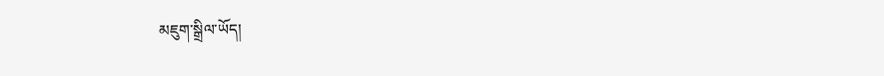མཇུག་སྒྲིལ་ཡོད།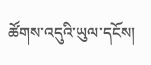ཚོགས་འདུའི་ཡུལ་དངོས།